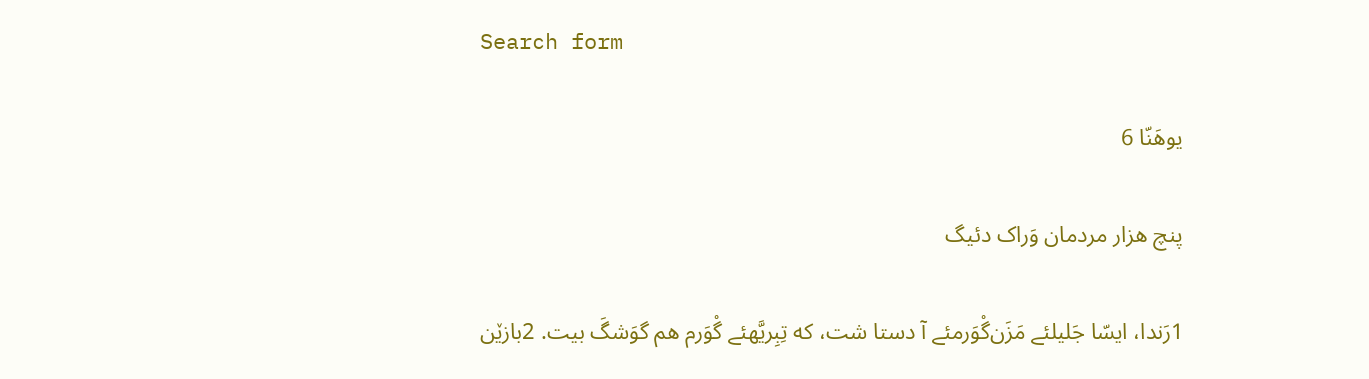Search form

یوهَنّا 6

پنچ هزار مردمان وَراک دئیگ

1رَندا، ایسّا جَلیلئے مَزَن‌گْوَرمئے آ دستا شت، که تِبِریَّهئے گْوَرم هم گوَشگَ بیت. 2بازیٚن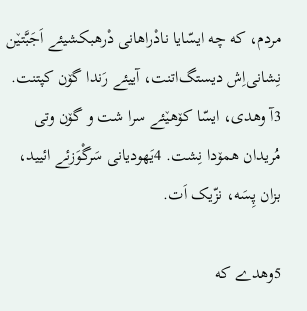مردم، که چه ایسّایا نادْراهانی دْرهبکشیئے اَجَبَّتیٚن نِشانی‌اِش دیستگ‌اتنت، آییئے رَندا گۆن کپتنت. 3آ وهدی، ایسّا کۆهیٚئے سرا شت و گۆن وتی مُریدان همۆدا نِشت. 4یَهودیانی سَرگْوَزئے ائیید، بزان پِسَه، نزّیک اَت.

5وهدے که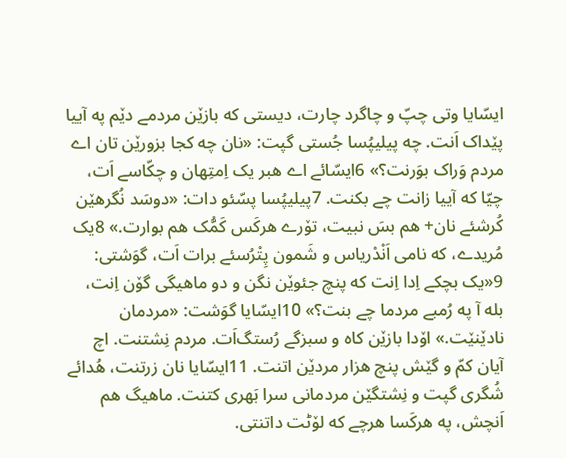ایسّایا وتی چپّ و چاگرد چارت، دیستی که بازیٚن مردمے دیٚم په آییا پیٚداک اَنت. چه پیلیپُسا جُستی گپت: «نان چه کجا بزوریٚن تان اے مردم وَراک بوَرنت؟» 6ایسّائے اے هبر یک اِمتِهان و چکّاسے اَت، چیّا که آییا زانت چے بکنت. 7پیلیپُسا پسّئو دات: «دوسَد نُگرهیٚن کُرشئے نان+ هم بسَ نبیت، تۆرے هرکَس کَمُّک هم بوارت.» 8یک مُریدے، که نامی اَنْدْریاس و شَمون پِتْرُسئے برات اَت، گوَشتی: 9«یک بچکے اِدا اِنت که پنچ جئویٚن نگن و دو ماهیگی گۆن اِنت، بله آ په رُمبے مردما چے بنت؟» 10ایسّایا گوَشت: «مردمان نادیٚنیٚت.» اۆدا بازیٚن کاه و سبزگے رُستگ‌اَت. مردم نِشتنت. اچ آیان کمّ و گیٚش پنچ هزار مردیٚن اتنت. 11ایسّایا نان زرتنت، هُدائے شُگری گپت و نِشتگیٚن مردمانی سرا بَهری کتنت. ماهیگ هم اَنچش، په هرکَسا هرچے که لۆٹت داتنتی.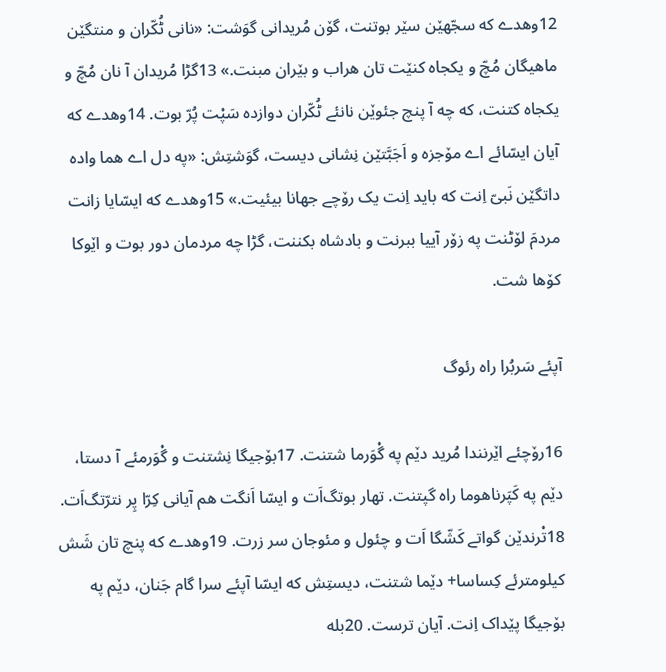12وهدے که سجّهیٚن سیٚر بوتنت، گۆن مُریدانی گوَشت: «نانی ٹُکّران و منتگیٚن ماهیگان مُچّ و یکجاه کنیٚت تان هراب و بیٚران مبنت.» 13گڑا مُریدان آ نان مُچّ و یکجاه کتنت، که چه آ پنچ جئویٚن نانئے ٹُکّران دوازده سَپْت پُرّ بوت. 14وهدے که آیان ایسّائے اے مۆجزه و اَجَبَّتیٚن نِشانی دیست، گوَشتِش: «په دل اے هما واده داتگیٚن نَبیّ اِنت که باید اِنت یک رۆچے جهانا بیئیت.» 15وهدے که ایسّایا زانت مردمَ لۆٹنت په زۆر آییا ببرنت و بادشاه بکننت، گڑا چه مردمان دور بوت و ایٚوکا کۆها شت.

آپئے سَربُرا راه رئوگ

16رۆچئے ایٚرنندا مُرید دیٚم په گْوَرما شتنت. 17بۆجیگا نِشتنت و گْوَرمئے آ دستا، دیٚم په کَپَرناهوما راه گپتنت. تهار بوتگ‌اَت و ایسّا اَنگت هم آیانی کِرّا پِر نترّتگ‌اَت. 18تْرندیٚن گواتے کَشّگا اَت و چئول و مئوجان سر زرت. 19وهدے که پنچ تان شَش کیلومترئے کِساسا+ دیٚما شتنت، دیستِش که ایسّا آپئے سرا گام جَنان، دیٚم په بۆجیگا پیٚداک اِنت. آیان ترست. 20بله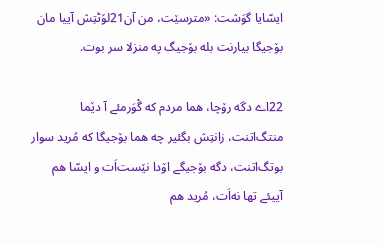ایسّایا گوَشت: «مترسیٚت، من آن21لۆٹتِش آییا مان بۆجیگا بیارنت بله بۆجیگ په منزلا سر بوت.

22اے دگه رۆچا، هما مردم که گْوَرمئے آ دیٚما منتگ‌اتنت، زانتِش بگئیر چه هما بۆجیگا که مُرید سوار بوتگ‌اتنت، دگه بۆجیگے اۆدا نیٚست‌اَت و ایسّا هم آییئے تها نه‌اَت، مُرید هم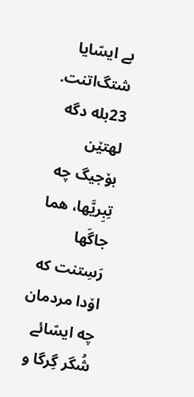بے ایسّایا شتگ‌اتنت. 23بله دگه لهتیٚن بۆجیگ چه تِبِریَّها، هما جاگَها رَسِتنت که اۆدا مردمان چه ایسّائے شُگر گِرگا و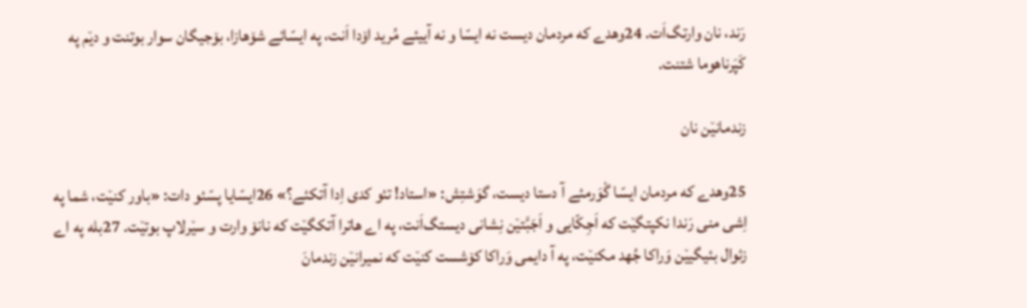رَند، نان وارتگ‌اَت. 24وهدے که مردمان دیست نه ایسّا و نه آییئے مُرید اۆدا اَنت، په ایسّائے شۆهازا، بۆجیگان سوار بوتنت و دیٚم په کَپَرناهوما شتنت.

زندمانیٚن نان

25وهدے که مردمان ایسّا گْوَرمئے آ دستا دیست، گوَشتِش: «استاد! تئو کدی اِدا آتکئے؟» 26ایسّایا پسّئو دات: «باور کنیٚت، شما په اِشی منی رَندا نکپتگیٚت که اَجِکّایی و اَجَبَّتیٚن نِشانی دیستگ‌اَنت، په اے هاترا آتکگیٚت که نانۆ وارت و سیٚرلاپ بوتیٚت. 27بله په اے زئوال بئیگییٚن وَراکا جُهد مکنیٚت، په آ دایمی وَراکا کۆشست کنیٚت که نمیرانیٚن زندمانَ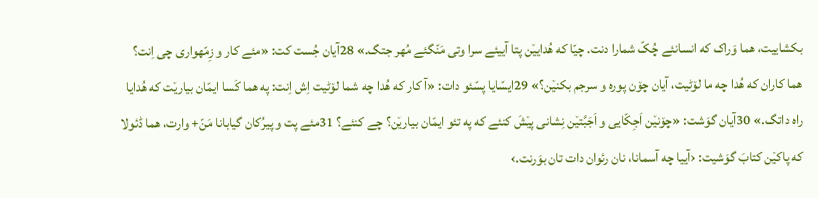بکشاییت، هما وَراک که انسانئے چُکّ شمارا دنت. چیّا که هُداییٚن پتا آییئے سرا وتی مَنّگئے مُهر جتگ.» 28آیان جُست کت: «مئے کار و زِمّهواری چی اِنت؟ هما کاران که هُدا چه ما لۆٹیت، آیان چۆن پوره و سرجم بکنیٚن؟» 29ایسّایا پسّئو دات: «آ کار که هُدا چه شما لۆٹیت اِش اِنت: په هما کَسا ایمّان بیاریٚت که هُدایا راه داتگ.» 30آیان گوَشت: «چۆنیٚن اَجِکّایی و اَجَبَّتیٚن نِشانی پیٚشَ کنئے که په تئو ایمّان بیاریٚن؟ چے کنئے؟ 31مئے پت و پیرُکان گیابانا مَنّ+ وارت، هما ڈئولا که پاکیٚن کتابَ گوَشیت: ‹آییا چه آسمانا، نان رئوان دات تان بوَرنت.›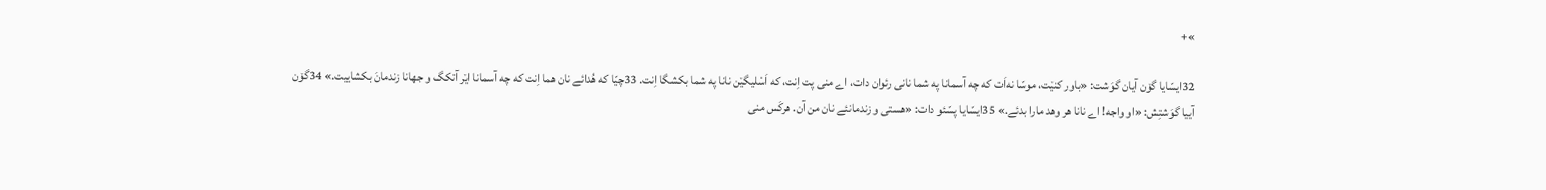»+

32ایسّایا گۆن آیان گوَشت: «باور کنیٚت، موسّا نه‌اَت که چه آسمانا په شما نانی رئوان دات، اے منی پت اِنت، که اَسْلیگیٚن نانا په شما بکشگا اِنت. 33چیّا که هُدائے نان هما اِنت که چه آسمانا ایٚر آتکگ و جهانا زندمانَ بکشاییت.» 34گۆن آییا گوَشتِش: «او واجه! اے نانا هر وهد مارا بدئے.» 35ایسّایا پسّئو دات: «هستی و زندمانئے نان من آن. هرکَس منی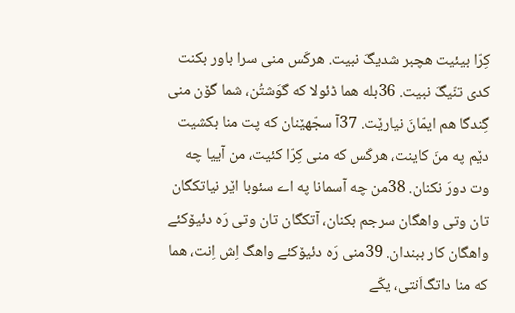کِرّا بیئیت هچبر شدیگَ نبیت. هرکَس منی سرا باور بکنت کدی تنّیگَ نبیت. 36بله هما ڈئولا که گوَشتُن، شما گۆن منی گِندگا هم ایمّانَ نیاریٚت. 37آ سجّهیٚنان که پت منا بکشیت دیٚم په منَ کاینت، هرکَس که منی کِرّا کئیت، من آییا چه وت دورَ نکنان. 38من چه آسمانا په اے سئوبا ایٚر نیاتکگان تان وتی واهگان سرجم بکنان، آتکگان تان وتی رَه دئیۆکئے واهگان کار ببندان. 39منی رَه دئیۆکئے واهگ اِش اِنت، هما که منا داتگ‌اَنتی، یکّے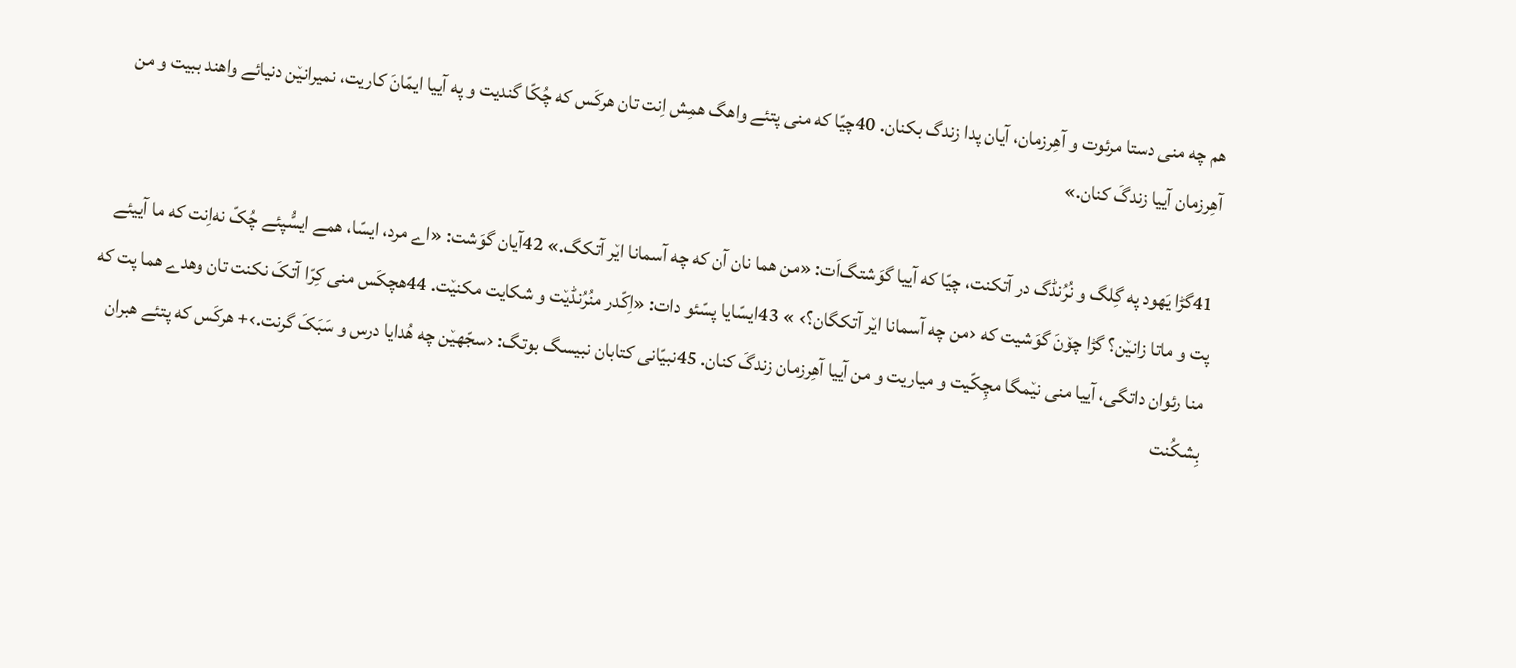هم چه منی دستا مرئوت و آهِرزمان، آیان پدا زندگ بکنان. 40چیّا که منی پتئے واهگ همِش اِنت تان هرکَس که چُکّا گندیت و په آییا ایمّانَ کاریت، نمیرانیٚن دنیائے واهند ببیت و من آهِرزمان آییا زندگَ کنان.»

41گڑا یَهود په گِلگ و نُرُنڈگ در آتکنت، چیّا که آییا گوَشتگ‌اَت: «من هما نان آن که چه آسمانا ایٚر آتکگ.» 42آیان گوَشت: «اے مرد، ایسّا، همے ایسُّپئے چُکّ نه‌اِنت که ما آییئے پت و ماتا زانیٚن؟ گڑا چۆنَ گوَشیت که ‹من چه آسمانا ایٚر آتکگان؟› » 43ایسّایا پسّئو دات: «اِکّدر منُرُنڈیٚت و شکایت مکنیٚت. 44هچکَس منی کِرّا آتکَ نکنت تان وهدے هما پت که منا رئوان داتگی، آییا منی نیٚمگا مچِکّیت و میاریت و من آییا آهِرزمان زندگَ کنان. 45نبیّانی کتابان نبیسگ بوتگ: ‹سجّهیٚن چه هُدایا درس و سَبَکَ گرنت.›+ هرکَس که پتئے هبران بِشکُنت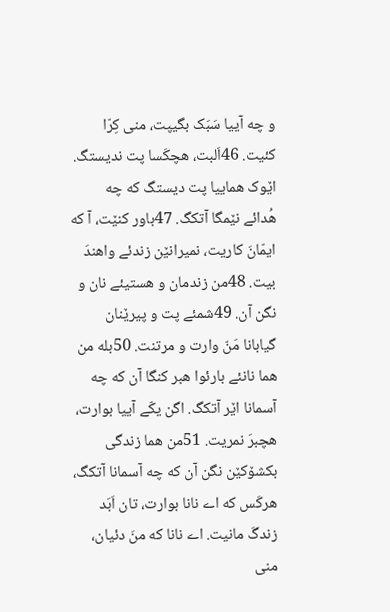و چه آییا سَبَک بگیپت، منی کِرّا کئیت. 46اَلبت، هچکَسا پت ندیستگ. ایٚوک هماییا پت دیستگ که چه هُدائے نیٚمگا آتکگ. 47باور کنیٚت، آ که ایمّانَ کاریت، نمیرانیٚن زندئے واهندَ بیت. 48من زندمان و هستیئے نان و نگن آن. 49شمئے پت و پیریٚنان گیابانا مَنّ وارت و مرتنت. 50بله من هما نانئے بارئوا هبر کنگا آن که چه آسمانا ایٚر آتکگ. اگن یکّے آییا بوارت، هچبرَ نمریت. 51من هما زندگی بکشۆکیٚن نگن آن که چه آسمانا آتکگ، هرکَس که اے نانا بوارت، تان اَبَد زندگَ مانیت. اے نانا که منَ دئیان، منی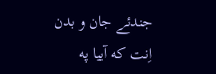جندئے جان و بدن اِنت که آییا په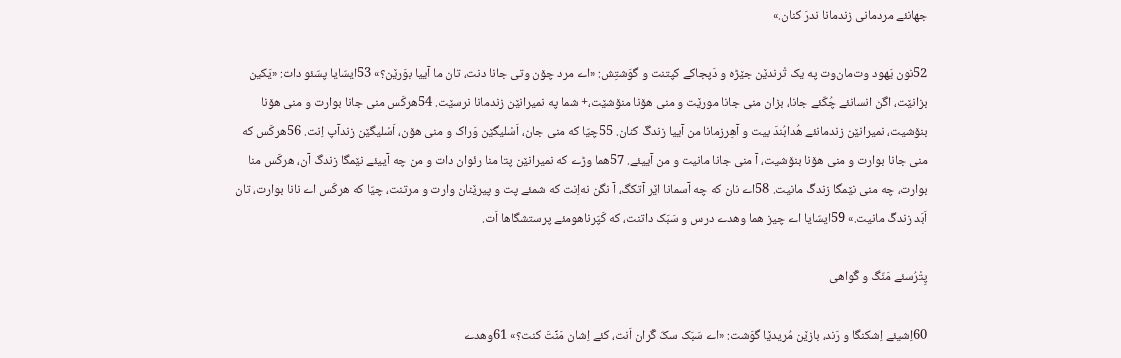جهانئے مردمانی زندمانا ندرَ کنان.»

52نون یَهود وت‌مان‌وت په یک تْرندیٚن جیٚڑه و دَپجاکے کپتنت و گوَشتِش: «اے مرد چۆن وتی جانا دنت، تان ما آییا بوَریٚن؟» 53ایسّایا پسّئو دات: «یَکین بزانیٚت، اگن انسانئے چُکّئے جانا، بزان منی جانا موریٚت و منی هۆنا منۆشیٚت،+ شما په نمیرانیٚن زندمانا نرسیٚت. 54هرکَس منی جانا بوارت و منی هۆنا بنۆشیت، نمیرانیٚن زندمانئے هُدابُندَ بیت و آهِرزمانا من آییا زندگَ کنان. 55چیّا که منی جان، اَسْلیگیٚن وَراک و منی هۆن، اَسْلیگیٚن زند‌آپ اِنت. 56هرکَس که منی جانا بوارت و منی هۆنا بنۆشیت، آ منی جانا مانیت و من آییئے. 57هما وڑے که نمیرانیٚن پتا منا رئوان دات و من چه آییئے نیٚمگا زندگ آن، هرکَس منا بوارت، چه منی نیٚمگا زندگَ مانیت. 58اے نان که چه آسمانا ایٚر آتکگ، آ نگن نه‌اِنت که شمئے پت و پیریٚنان وارت و مرتنت، چیّا که هرکَس اے نانا بوارت، تان اَبَد زندگَ مانیت.» 59ایسّایا اے چیز هما وهدے درس و سَبَک داتنت، که کَپَرناهومئے پرستشگاها اَت.

پِتْرُسئے مَنّگ و گْواهی

60اِشیئے اِشکنگا و رَند، بازیٚن مُریدیٚا گوَشت: «اے سَبَک سکّ گْران اَنت، کئے اِشان مَنِّتَ کنت؟» 61وهدے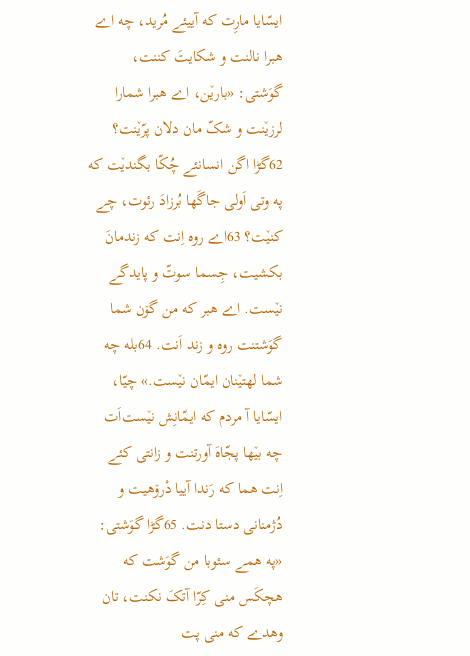ایسّایا مارِت که آییئے مُرید، چه اے هبرا نالنت و شکایتَ کننت، گوَشتی: «باریٚن، اے هبرا شمارا لرزیٚنت و شکّ مان دلان پرّیٚنت؟ 62گڑا اگن انسانئے چُکّا بگندیٚت که په وتی اَولی جاگَها بُرزادَ رئوت، چے کنیٚت؟ 63اے روه اِنت که زندمانَ بکشیت، جِسما سوتّ و پایدگے نیٚست. اے هبر که من گۆن شما گوَشتنت روه و زند اَنت. 64بله چه شما لهتیٚنان ایمّان نیٚست.» چیّا، ایسّایا آ مردم که ایمّانِش نیٚست‌اَت چه بیٚها پجّاهَ آورتنت و زانتی کئے اِنت هما که رَندا آییا دْرۆهیت و دُژمنانی دستا دنت. 65گڑا گوَشتی: «په همے سئوبا من گوَشت که هچکَس منی کِرّا آتکَ نکنت، تان وهدے که منی پت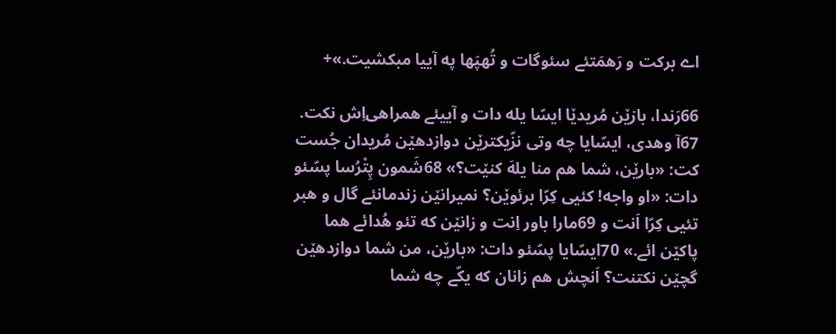اے برکت و رَهمَتئے سئوگات و تُهپَها په آییا مبکشیت.»+

66رَندا، بازیٚن مُریدیٚا ایسّا یله دات و آییئے همراهی‌اِش نکت. 67آ وهدی، ایسّایا چه وتی نزّیکتریٚن دوازدهیٚن مُریدان جُست کت: «باریٚن، شما هم منا یلهَ کنیٚت؟» 68شَمون پِتْرُسا پسّئو دات: «او واجه! کئیی کِرّا برئویٚن؟ نمیرانیٚن زندمانئے گال و هبر تئیی کِرّا اَنت و 69مارا باور اِنت و زانیٚن که تئو هُدائے هما پاکیٚن ائے.» 70ایسّایا پسّئو دات: «باریٚن، من شما دوازدهیٚن گچیٚن نکتنت؟ اَنچش هم زانان که یکّے چه شما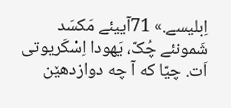اِبلیسے.» 71آییئے مَکسَد شَمونئے چُکّ، یَهودا اِسْکَریوتی اَت. چیّا که آ چه دوازدهیٚن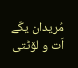مُریدان یکّے اَت و لۆٹتی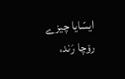ایسّایا چیزے رۆچا رَند،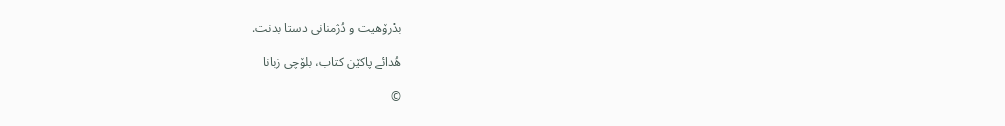بدْرۆهیت و دُژمنانی دستا بدنت.

هُدائے پاکێن کتاب، بلۆچی زبانا

©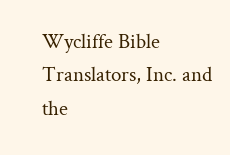Wycliffe Bible Translators, Inc. and the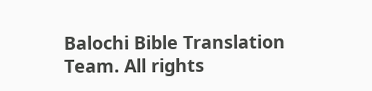Balochi Bible Translation Team. All rights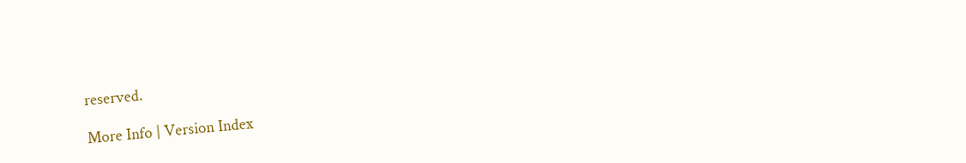reserved.

More Info | Version Index